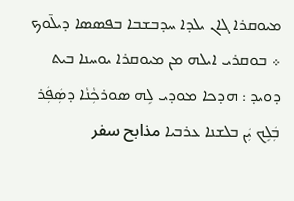ܡܝܘܩܪܐ ܓܐܢ ܝܠܕܐ ܚܕܒܫܒܐ ܒܦܣܣܐ ܕܝܠ̄ܘܟ ܀ ܒܘܩܪܝ ܐܝܠܗ ܡܢ ܡܝܘܩܪܐ ܝܘܚܢܐ ܒܝܬ ܕܘܝܕ : ܗܕܟܐ ܡܘܕܝ ܠܹܗ ܣܘܪܟܼܵܢܵܐ ܕܣܲܦܲܪ ܒܲܠܹܟ ܝܲܢ ܒܠܫܢܐ ܥܪܒܝܐ مذابح سفر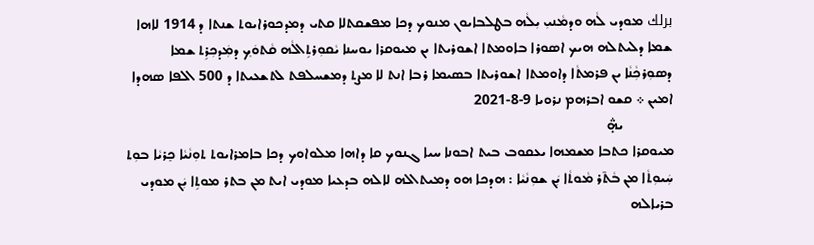برلك ܡܘܕܝ ܠܵܗ ܘܕܡܵܢܝܼ ܝܼܠܵܗ ܒܛܠܒܐܝܘܢ ܡܢܘܟ ܕܟܐ ܡܦܫܩܬܠܐ ܩܬܝ ܕܡܕܟܘܪܐܝܘܬ ܫܢܬܐ ܕ 1914 ܠܐܗܐ ܫܡܐ ܕܠܝܬܠܗ ܗܝܟ ܐܣܘܪܐ ܒܐܘܡܬܐ ܐܫܘܪܝܬܐ ܝܢ ܡܝܘܩܪܐ ܝܘܚܢܐ ܝܵܩܘܼܪܬܹܐܠܵܗ ܩܵܬܘܿܟ݂ ܕܡܲܕܟܼܪܹܬ ܫܡܐ ܕܣܘܼܪܟܼܵܢܵܐ ܝܢ ܦܪܡܬܵܐ ܕܐܘܡܬܐ ܐܫܘܪܝܬܐ ܒܤܝܡܐ ܪܒܐ ܐܢܬ ܠܐ ܡܨܬ ܕܡܫܚܠܦܬ ܠܬܫܥܝܬܐ ܕ 500 ܐܠܦܐ ܣܗܕܐ ܐܡܝܢ ܀ ܩܫܘ ܐܒܪܗܡ ܢܪܘܝܐ 9-8-2021
              ܞ
ܡܝܘܩܪܐ ܟܬܒܐ ܡܫܡܗܐ ܝܥܩܘܒ ܒܝܬ ܐܒܘܢܐ ܚܝܐ ܓܢܘܟ ܩܐ ܕܐܗܐ ܡܠܘܐܘܟ ܕܟܐ ܒܐܡܪܐܝܘܬ ܬܘܼܢܵܝܵܐ ܟܸܪܝܵܐ ܒܘܼܬ ܚܲܝܘܼܬܵܐ ܡܢ ܒܵܬ̄ܪ ܡܵܘܬܵܐ ܝܲܢ ܫܘܼܢܵܝܵܐ : ܗܕܟܐ ܗܘ ܕܡܝܬܐܠܗ ܠܐܠܗ ܒܕܥܝܐ ܡܘܕܝ ܐܝܬ ܡܢ ܒܬܪ ܡܘܬܹܐ ܝܲܢ ܡܘܕܝ ܒܪܝܐܠܗ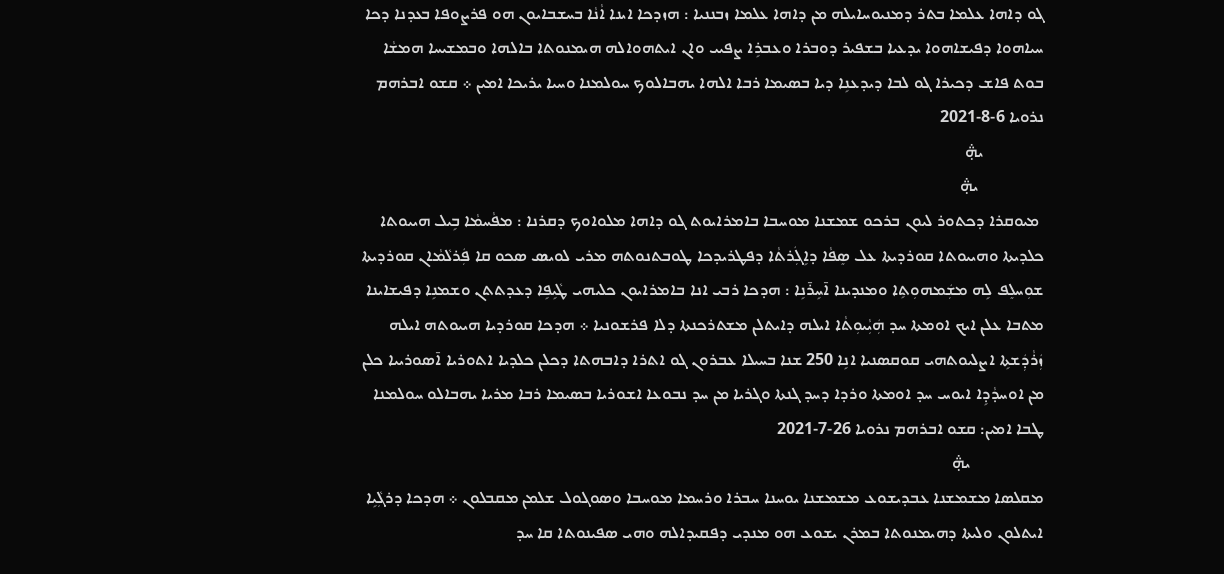ܓܘ ܕܐܗܐ ܥܠܡܐ ܒܬܪ ܕܡܢܝܘܚܐܝܠܗ ܡܢ ܕܐܗܐ ܥܠܡܐ ܙܒܢܢܝܐ : ܗܙܕܟܐ ܐܝܢܐ ܐܵܢܵܐ ܒܚܫܒܐܝܘܢ ܗܘ ܦܪܨܘܦܐ ܒܥܕܢܐ ܕܟܐ ܚܝܐܗܘܐ ܕܦܝܫܐܗܘܐ ܝܕܥܝܐ ܒܫܦܝܪ ܕܘܒܪܐ ܘܥܒܪܹܐ ܨܦܝܝ ܘܐܢ ܐܝܬܗܘܐܠܗ ܗܝܡܢܘܬܐ ܒܐܠܗܐ ܘܒܡܫܝܚܐ ܗܡܫܵܐ ܒܘܬ ܦܐܫ ܕܟܝܪܐ ܓܘ ܠܒܐ ܕܝܕܥܢܹܐ ܕܝܐ ܒܤܝܡܐ ܪܒܐ ܐܠܗܐ ܝܗܒܐܠܘܟ ܚܘܠܡܢܐ ܘܚܝܐ ܝܪܝܟܐ ܐܡܝܢ ܀ ܩܫܘ ܐܒܪܗܡ ܢܪܘܝܐ 6-8-2021
               ܞ
                ܞ
 ܡܝܘܩܪܐ ܕܟܬܘܪ ܠܝܘܢ ܒܪܟܘ ܫܡܫܢܐ ܡܘܚܒܐ ܒܐܡܪܐܝܘܬ ܓܘ ܕܐܗܐ ܡܠܘܐܘܟ ܕܩܪܢܐ : ܡܦܵܚܡܵܐ ܒܹܝܠ ܗܝܝܘܬܐ ܟܠܕܝܬܐ ܘܗܝܝܘܬܐ ܩܘܪܕܝܬܐ ܥܠ ܣܸܦܵܐ ܕܐܹܓܲܪܬܵܐ ܕܦܛܪܝܕܟܐ ܛܘܒܬܢܘܬܗ ܡܪܝ ܠܘܝܣ ܤܟܘ ܩܐ ܦܲܪܠܵܡܵܐܢ ܩܘܪܕܝܬܐ ܫܘܼܚܠܸܦ ܠܹܗ ܡܫܲܡܗܘܼܬܹܐ ܘܡܢܕܝܢܐ ܐ̄ܚܹܪ̄ܢܹܐ : ܗܕܟܐ ܪܒܝ ܐܢܐ ܒܐܡܪܐܝܘܢ ܟܠܝܗܝ ܛܵܝܹܦܹܐ ܕܥܕܬܬܢ ܘܫܡܢܹܐ ܕܦܝܫܐܝܢܐ ܡܬܒܐ ܥܠܢ ܐܝܟ ܐܘܡܬܐ ܚܕ ܗܲܝܼܵܝܘܼܬܵܐ ܐܝܠܗ ܕܐܝܬܠܢ ܡܫܬܪܟܢܬܐ ܕܠܐ ܦܪܫܘܢܝܐ ܀ ܗܕܟܐ ܩܘܪܕܝܐ ܗܝܝܘܬܗ ܐܝܠܗ ܙܲܪܵܕܲܫܬܹܐ ܐܨܠܝܘܬܗܝ ܩܘܩܣܢܝܐ ܐܢܹܐ 250 ܫܢܐ ܒܚܝܠܐ ܥܒܪܘܢ ܓܘ ܐܬܪܐ ܕܐܒܗܬܐ ܕܟܠܢ ܟܠܕܝܐ ܐܬܘܪܝܐ ܐ̄ܣܘܪܝܝܐ ܟܠܢ ܡܢ ܐܘܚܕܵܕܹܐ ܐܝܘܚ ܚܕ ܐܘܡܬܐ ܘܪܕܐ ܕܚܕ ܓܢܬܐ ܘܓܪܝܐ ܡܢ ܚܕ ܢܒܘܥܐ ܐܫܘܪܝܐ ܒܤܝܡܐ ܪܒܐ ܡܪܝܐ ܝܗܒܐܠܘ ܚܘܠܡܢܐ ܛܒܐ ܐܡܝܢ: ܩܫܘ ܐܒܪܗܡ ܢܪܘܝܐ 26-7-2021
                  ܞ
ܡܩܠܤܐ ܡܫܡܫܢܐ ܥܒܕܝܫܘܥ ܡܫܡܫܢܐ ܝܘܚܢܐ ܚܒܪܐ ܘܪܚܡܐ ܡܘܚܒܐ ܘܣܘܓܘܠ ܫܠܡܢ ܡܩܒܠܘܢ ܀ ܗܕܟܐ ܕܪܓܼܵܝܹܐ ܐܝܬܠܘܢ ܘܠܝܬܐ ܕܗܝܡܢܘܬܐ ܒܡܪܢ ܝܫܘܥ ܗܘ ܡܢܕܝ ܕܦܩܝܕܐܠܗ ܘܗܝ ܤܦܝܢܘܬܐ ܩܐ ܚܕ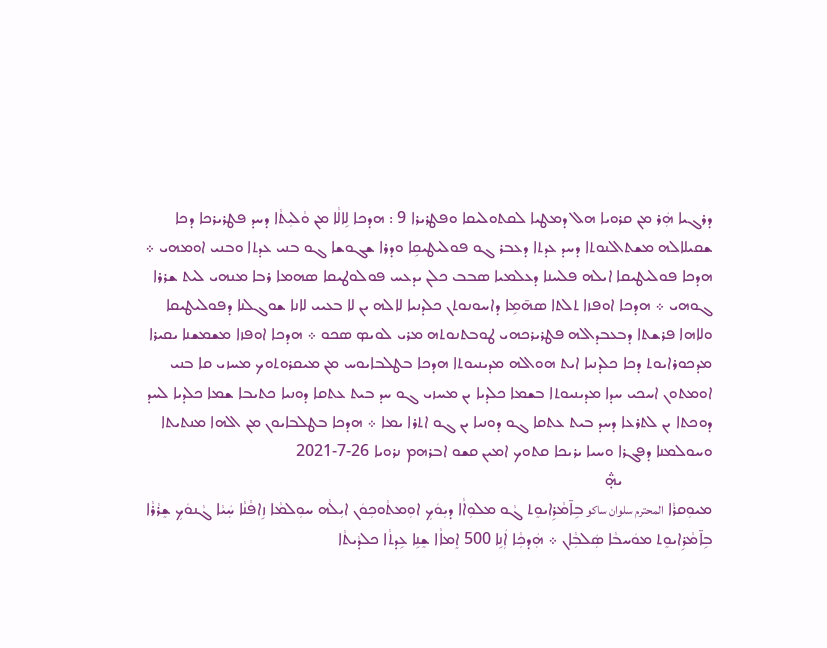ܕܪܓܝܐ ܗܲܪ ܡܢ ܩܪܘܝܐ ܗܠ ܕܡܛܝܐ ܠܩܬܘܠܝܩܐ ܘܦܛܪܝܪܐ 9 : ܗܕܟܐ ܠܹܐܠܵܐ ܡܢ ܘܵܠܝܼܬܵܐ ܕܚܕ ܦܛܪܝܪܟܐ ܕܟܐ ܫܩܝܠܐܠܗ ܡܫܬܐܠܢܘܬܐ ܕܚܕ ܥܕܬܐ ܕܥܒܪ ܓܘ ܦܘܠܝܛܝܩܹܐ ܘܕܪܐ ܫܓܘܫܐ ܓܘ ܒܢܝ ܥܕܬܐ ܘܒܢܝ ܐܘܡܗܝ ܀ ܗܕܟܐ ܦܘܠܝܛܝܩܐ ܐܝܠܗ ܦܠܚܢܐ ܕܥܠܡܝܐ ܣܒܒ ܟܠܢ ܝܕܥܚ ܦܘܠܘܛܝܩܐ ܤܗܡܐ ܪܒܐ ܡܢܗܝ ܠܝܬ ܫܪܪܐ ܓܘܗܝ ܀ ܗܕܟܐ ܐܘܦܙܐ ܬܠܬܐ ܣܗ̄ܡܹܐ ܕܐܚܘܢܘܬܢ ܟܠܕܢܝܐ ܠܐܠܗ ܝܢ ܠܐ ܒܥܝܝ ܠܐܢܐ ܫܘܓܠܢܐ ܕܦܘܠܝܛܝܩܐ ܘܠܐܗܐ ܦܪܫܬܐ ܕܒܥܒܕܐܠܗ ܦܛܪܝܪܟܗܝ ܛܘܒܬܢܘܬܗ ܡܪܝ ܠܘܝܤ ܤܟܘ ܀ ܗܕܟܐ ܐܘܦܙܐ ܡܫܡܫܢܐ ܝܩܝܪܐ ܡܕܟܘܪܐܝܘܬ ܕܟܐ ܟܠܕܢܝܐ ܐܝܬ ܗܘܐܠܗ ܡܕܝܢܝܘܬܐ ܗܕܟܐ ܒܛܠܒܐܝܘܚ ܡܢ ܡܝܩܪܘܬܘܟ ܡܚܙܝ ܩܐ ܒܢܝ ܐܘܡܬܘܢ ܐܚܟܝ ܚܕܐ ܡܕܝܢܝܘܬܐ ܒܫܡܐ ܟܠܕܝܐ ܝܢ ܡܚܙܝ ܓܘ ܚܕ ܒܝܬ ܥܬܩܐ ܕܘܢܝܐ ܟܬܝܒܐ ܫܡܐ ܟܠܕܝܐ ܠܚܕ ܕܘܟܬܐ ܝܢ ܠܬܪܥܐ ܕܚܕ ܒܝܬ ܥܬܩܐ ܓܘ ܕܘܢܝܐ ܝܢ ܓܘ ܐܬܪܐ ܝܡܐ ܀ ܗܕܟܐ ܒܛܠܒܐܝܘܢ ܡܢ ܐܠܗܐ ܡܢܬܝܬܐ ܘܚܘܠܡܢܐ ܕܦܓܪܐ ܘܚܝܐ ܝܪܝܟܐ ܩܬܘܟ ܐܡܝܢ ܩܫܘ ܐܒܪܗܡ ܢܪܘܝܐ 26-7-2021
                      ܞ
ܡܝܘܼܩܪܵܐ المحترم سلوان ساكو ܒܹܐ̄ܡܵܪܹܐܝܘܸܬ ܓܵܘ ܡܠܘܼܐܵܐ ܕܝܼܘܿܟܼ ܐܘܼܡܬܵܘܟܼܘܿܢ ܐܝܼܠܵܗ ܚܘܼܠܡܵܐ ܙܹܐܦܵܢܵܐ ܚܲܝܵܐ ܓܵܢܘܿܟܼ ܫܸܪܵܪܵܐ ܒܹܐ̄ܡܵܪܹܐܝܘܸܬ ܡܘܿܚܒܵܐ ܤܲܠܒܼܵܐܢ ܀ ܗܲܕܟܼܵܐ ܐܲܢܹܐ 500 ܐܸܡܐܵܐ ܫܸܢܹܐ ܥܹܕܬܵܐ ܟܠܕܵܝܬܵܐ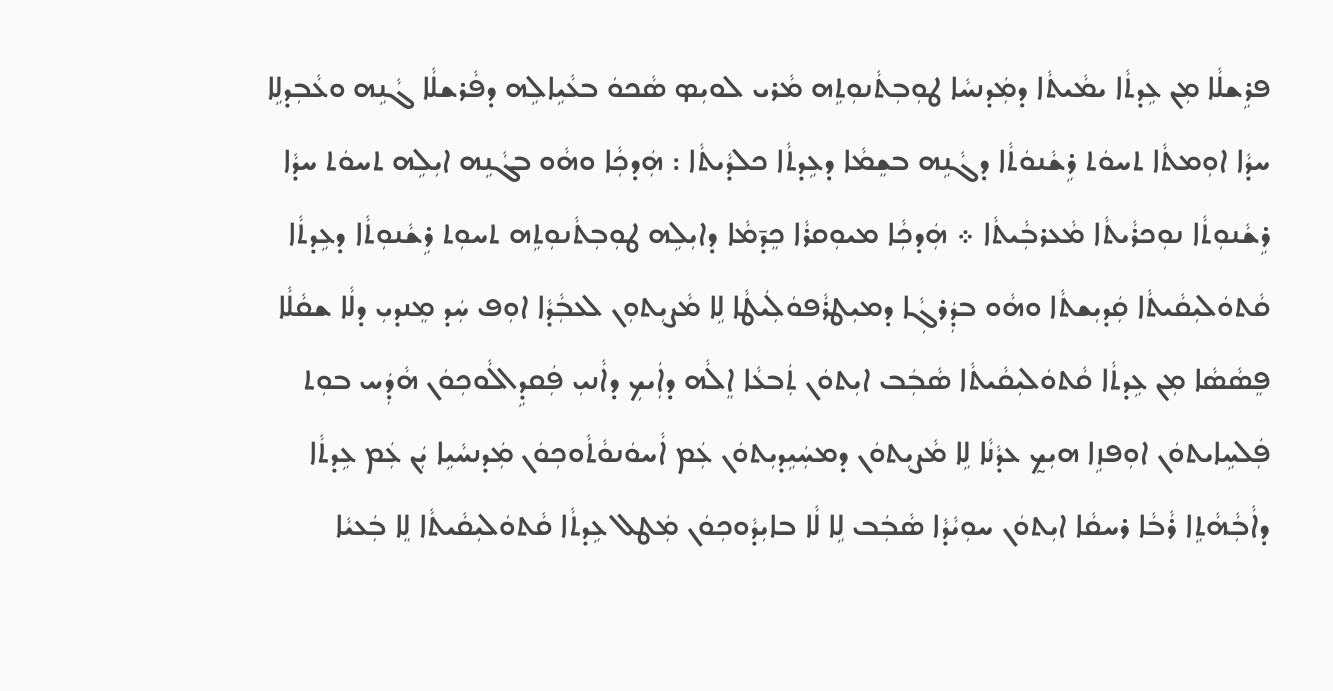ܦܪܹܫܠܵܐ ܡܼܢ ܥܹܕܬܵܐ ܝܡܵܝܬܵܐ ܕܡܲܕܢܚܵܐ ܛܘܼܒܼܬܵܢܘܼܬܹܗ ܡܵܪܝ ܠܘܝܼܤ ܣܵܟܘܿ ܒܥܵܝܹܐܠܹܗ ܕܦܵܪܫܠܵܐ ܓܵܢܹܗ ܘܥܵܒܼܕܠܹܐ ܚܕܵܐ ܐܘܼܡܬܵܐ ܬܚܘܿܬ ܪܹܫܵܢܘܿܬܵܐ ܕܓܵܢܹܗ ܒܫܸܡܵܐ ܕܥܹܕܬܵܐ ܟܠܕܵܝܬܵܐ : ܗܲܕܟܼܵܐ ܘܗܵܘ ܒܓܵܢܹܗ ܐܝܼܠܹܗ ܬܚܘܿܬ ܚܕܵܐ ܪܹܫܵܢܘܼܬܵܐ ܢܘܼܟܪܵܝܬܵܐ ܡܵܥܪܒܼܵܝܬܵܐ ܀ ܗܲܕܟܼܵܐ ܡܝܘܼܩܪܵܐ ܟܸܕ̄ܡܵܐ ܕܐܝܼܠܹܗ ܛܘܼܒܼܬܵܢܘܼܬܹܗ ܬܚܘܼܬ ܪܹܫܵܢܘܼܬܵܐ ܕܥܹܕܬܵܐ ܩܵܬܘܿܠܝܼܩܵܝܬܵܐ ܩܲܕܝܼܫܬܵܐ ܘܗܵܘ ܒܕܲܪܓܼܵܐ ܕܡܝܼܛܪܵܦܘܿܠܲܝܛܵܐ ܠܹܐ ܡܵܨܝܼܬܘܼܢ ܠܥܒܼܵܕܵܐ ܐܘܼܦ ܚܲܕ ܡܸܢܕܝܼ ܕܠܵܐ ܫܩܵܠܵܐ ܦܸܤܵܤܵܐ ܡܼܢ ܥܹܕܬܵܐ ܩܵܬܘܿܠܝܼܩܵܝܬܵܐ ܣܵܒܲܒ ܐܝܼܬܘܿܢ ܬܲܒܥܵܐ ܐܸܠܵܗ ܕܐܲܝܟܼ ܕܐܵܢܝܼ ܦܲܩܕܹܐܠܵܘܟܼܘܿܢ ܗܵܕܲܚ ܒܘܼܬ ܦܲܠܚܹܐܝܬܘܿܢ ܐܘܼܦܙܹܐ ܗܝܼܟ̰ ܥܕܵܢܵܐ ܠܹܐ ܡܵܨܝܼܬܘܿܢ ܕܡܚܲܝܹܕܝܼܬܘܿܢ ܥܲܡ ܐܵܚܘܿܢܘܵܬܵܘܟܼܘܿܢ ܡܲܕܢܚܵܝܹܐ ܝܲܢ ܥܲܡ ܥܹܕܬܵܐ ܕܐܵܒܼܵܗܵܬܹܐ ܪܵܒܵܐ ܪܚܩܵܐ ܐܝܼܬܘܿܢ ܚܘܼܝܵܕܵܐ ܤܵܒܲܒ ܠܹܐ ܠܵܐ ܒܐܝܼܕܵܘܟܼܘܿܢ ܡܲܛܠ ܥܹܕܬܵܐ ܩܵܬܘܿܠܝܼܩܵܝܬܵܐ ܠܸܐ ܒܲܥܝܵܐ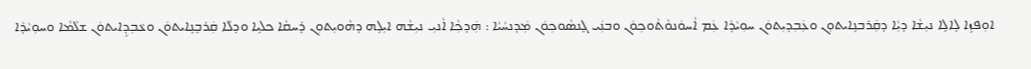ܐܘܼܦܙܹܐ ܠܹܐܠܹܐ ܢܝܼܫܵܐ ܕܝܼܵܐ ܕܩܲܪܒܢܹܐܝܬܘܼܢ ܘܥܲܒܼܕܝܼܬܘܿܢ ܚܘܼܝܵܕܵܐ ܥܲܡ ܐܵܚܘܿܢܘܵܬܵܘܟܼܘܿܢ ܘܒܢܲܝ ܓܸܢܤܵܘܟܼܘܿܢ ܡܲܕܢܚܵܝܵܐ : ܗܲܕܟܼܵܐ ܐܵܢܝܼ ܢܝܼܫܵܗ ܐܝܼܠܹܗ ܕܗܵܘܝܼܬܘܼܢ ܪܸܚܩܵܐ ܟܠܝܹܐ ܘܕܠܵܐ ܩܲܪܒܸܢܹܐܝܬܘܿܢ ܘܥܵܒܼܕܹܐܝܬܘܿܢ ܫܠܵܡܵܐ ܘܚܘܼܝܵܕܵܐ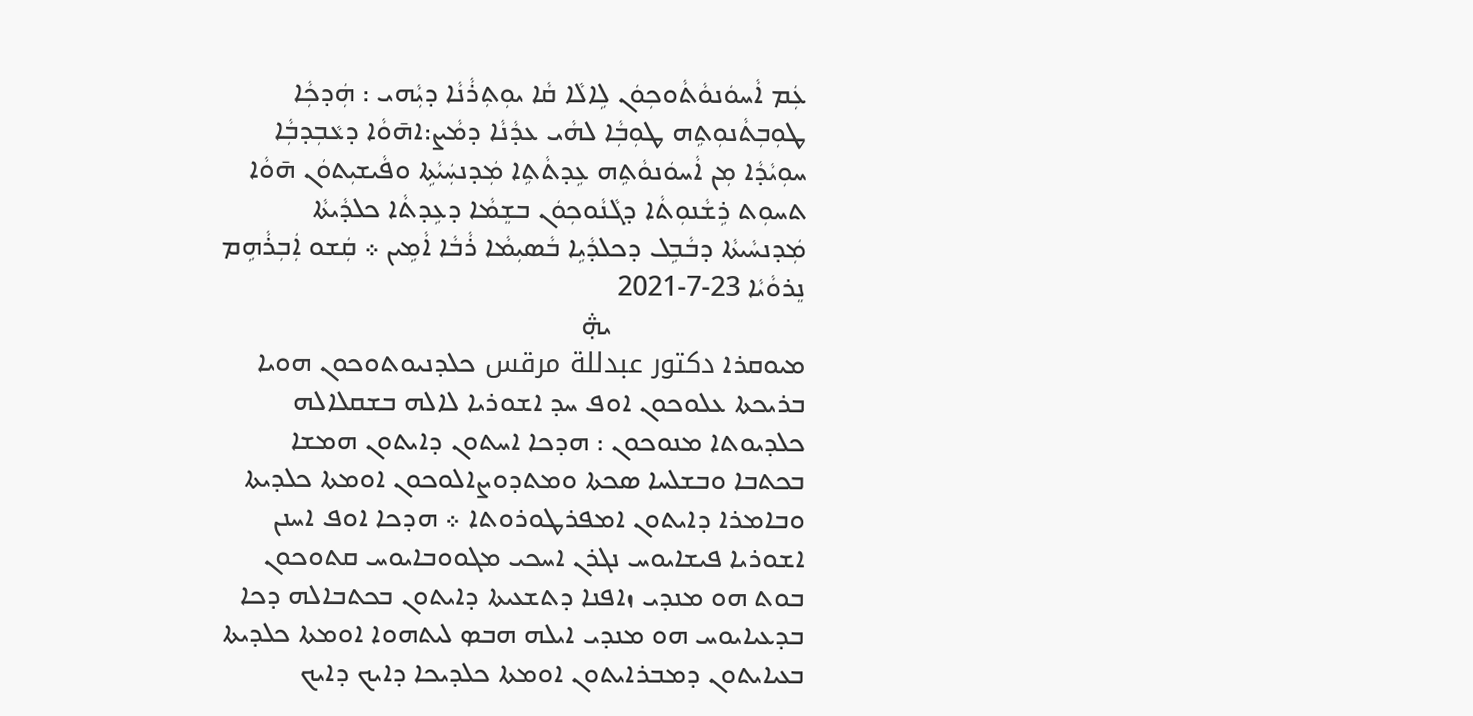ܥܲܡ ܐܵܚܘܿܢܘܵܬܵܘܟܼܘܿܢ ܠܹܐܠܵܐ ܩܵܐ ܝܘܼܬܼܪܵܢܵܐ ܕܝܼܵܗܝ : ܗܲܕܟܼܵܐ ܛܘܼܒܼܬܵܢܘܼܬܹܗ ܛܘܼܒܼܵܐ ܠܗܵܝ ܥܕܵܢܵܐ ܕܡܵܨ:ܐܗ̄ܘܵܐ ܕܥܵܒܼܕܒܼܵܐ ܚܘܼܝܵܕܵܐ ܡܼܢ ܐܵܚܘܿܢܘܵܬܹܗ ܥܹܕܬܵܬܹܐ ܡܲܕܢܚܲܝܵܬܹܐ ܘܦܵܝܫܝܼܬܘܿܢ ܗ̄ܘܵܐ ܬܚܘܼܬ ܪܹܫܵܢܘܼܬܵܐ ܕܓܵܢܵܘܟܼܘܿܢ ܒܫܸܡܵܐ ܕܥܹܕܬܵܐ ܟܠܕܵܝܬܵܐ ܡܲܕܢܚܵܝܬܵܐ ܕܒܵܒܹܠ ܕܟܠܕܵܝܹܐ ܒܵܤܝܼܡܵܐ ܪܵܒܵܐ ܐܵܡܹܝܢ ܀ ܩܲܫܘ ܐܲܒܼܪܵܗܹܡ ܢܸܪܘܵܝܵܐ 23-7-2021
                            ܞ
ܡܝܘܩܪܐ دكتور عبدللة مرقس ܟܠܕܢܝܘܬܘܟܘܢ ܗܘܝܐ ܒܪܝܟܬܐ ܥܠܘܟܘܢ ܐܘܦ ܚܕ ܐܫܘܪܝܐ ܠܐܠܗ ܒܫܩܠܐܠܗ ܟܠܕܝܘܬܐ ܡܢܘܟܘܢ : ܗܕܟܐ ܐܚܬܘܢ ܕܐܝܬܘܢ ܗܡܫܐ ܒܟܬܒܐ ܘܒܫܠܚܐ ܤܟܬܐ ܘܡܬܕܘܨܐܠܘܟܘܢ ܐܘܡܬܐ ܟܠܕܝܬܐ ܘܒܐܡܪܐ ܕܐܝܬܘܢ ܐܡܦܪܛܘܪܘܬܐ ܀ ܗܕܟܐ ܐܘܦ ܐܚܢܢ ܐܫܘܪܝܐ ܦܝܫܐܝܘܚ ܢܓܪܢ ܐܚܟܝ ܡܓܘܘܒܐܝܘܚ ܩܬܘܟܘܢ ܒܘܬ ܗܘ ܡܢܕܝ ܙܐܦܢܐ ܕܬܫܥܝܬܐ ܕܐܝܬܘܢ ܒܟܬܒܐܠܗ ܕܟܐ ܒܕܥܝܐܝܘܚ ܗܘ ܡܢܕܝ ܐܝܠܗ ܗܒܤ ܠܝܬܗܘܐ ܐܘܡܬܐ ܟܠܕܝܬܐ ܒܥܝܐܝܬܘܢ ܕܡܒܪܐܝܬܘܢ ܐܘܡܬܐ ܟܠܕܝܟܐ ܕܐܝܟ ܕܐܝܟ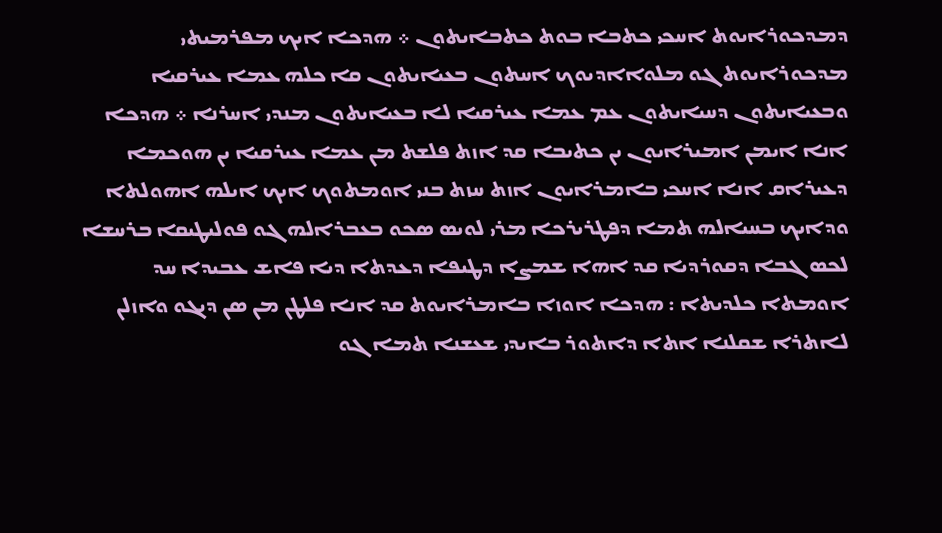ܕܡܕܟܘܪܐܝܘܬ ܐܚܟܝ ܟܬܒܐ ܒܘܬ ܟܬܒܐܝܬܘܢ ܀ ܗܕܟܐ ܐܝܟ ܡܦܪܡܝܬܝ ܡܕܟܘܪܐܝܘܬ ܓܘ ܡܠܘܐܐܕܝܘܟ ܐܚܬܘܢ ܒܥܝܐܝܬܘܢ ܩܐ ܟܠܗ ܥܡܐ ܥܝܪܩܝܐ ܘܒܥܝܐܝܬܘܢ ܕܚܝܐܝܬܘܢ ܥܡ ܥܡܐ ܥܝܪܩܝܐ ܠܐ ܒܥܝܐܝܬܘܢ ܡܢܕܝ ܐܚܪܢܐ ܀ ܗܕܟܐ ܐܢܐ ܐܝܡܢ ܐܡܝܪܐܝܘܢ ܝܢ ܟܬܝܒܐ ܩܕ ܐܙܬ ܦܠܫܬ ܡܢ ܥܡܐ ܥܝܪܩܝܐ ܝܢ ܗܘܟܡܐ ܕܥܝܪܐܩ ܐܢܐ ܐܚܟܝ ܒܐܡܪܐܝܘܢ ܐܙܬ ܚܙܬ ܒܢܝ ܐܘܡܬܘܟ ܐܝܟ ܐܝܠܗ ܐܗܘܠܬܐ ܘܕܐܝܟ ܒܚܝܐܠܗ ܬܡܐ ܕܦܛܪܝܪܟܐ ܡܪܝ ܠܘܝܣ ܤܟܘ ܒܥܒܪܐܠܗ ܓܘ ܦܘܠܝܛܝܩܐ ܒܪܚܫܐ ܠܟܤ ܓܒܐ ܕܩܘܪܕܝܐ ܩܕ ܐܗܐ ܫܡܨܐ ܕܛܝܦܐ ܕܥܕܬܐ ܕܝܐ ܦܐܫ ܥܒܝܕܐ ܚܕ ܐܘܡܬܐ ܟܠܕܝܬܐ : ܗܕܟܐ ܐܘܙܐ ܒܐܡܪܐܝܘܬ ܩܕ ܐܢܐ ܦܠܛܢ ܡܢ ܣܢ ܕܝܓܘ ܘܐܙܠܢ ܠܐܬܪܐ ܫܩܠܢܐ ܐܬܐ ܕܐܬܘܪ ܒܐܝܕܝ ܫܥܫܢܐ ܬܡܐ ܓܘ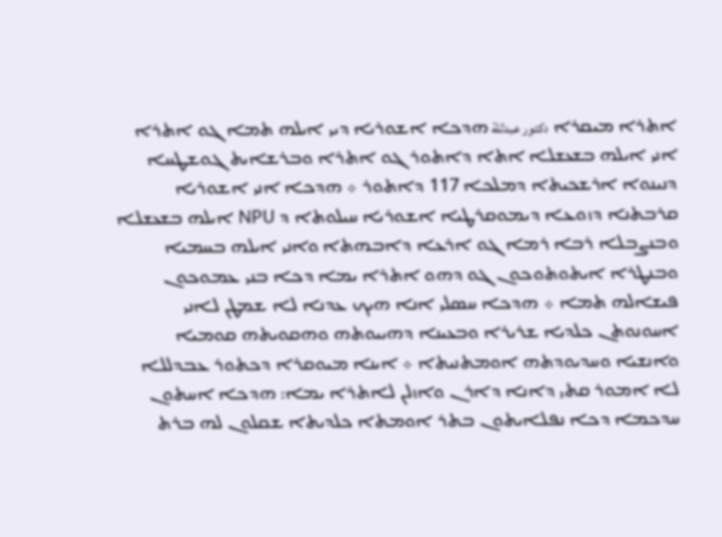ܐܬܪܐ ܡܝܩܪܐ دكتور عبدللة ܗܕܟܐ ܐܫܘܪܝܐ ܕܝܝ ܐܝܠܗ ܬܡܐ ܓܘ ܐܬܪܐ ܐܢܝ ܐܝܠܗ ܒܫܥܫܠܐ ܐܬܐ ܕܐܬܘܪ ܓܘ ܐܬܪܐ ܘܒܪܫܐܝܬ ܓܘܫܛܚܐ ܕܢܝܢܘܐ ܐܪܫܟܝܬܐ ܕܡܠܟܐ 117 ܕܐܬܘܪ ܀ ܗܕܟܐ ܐܢܝ ܐܫܘܪܝܐ ܩܪܒܬܢܐ ܕܙܘܥܐ ܕܝܡܘܩܪܛܝܐ ܐܫܘܪܝܐ ܚܝܠܘܬܐ ܕ NPU ܐܝܠܗ ܒܫܥܫܠܐ ܘܒܢܨܒܠܐ ܪܒܐ ܪܡܐ ܓܘ ܐܪܥܐ ܕܐܒܗܬܐ ܘܐܢܝ ܐܝܠܗ ܒܚܡܝܐ ܘܒܢܛܪܐ ܐܝܬܘܬܘܟܘܢ ܓܘ ܕܗܘ ܐܬܪܐ ܝܡܐ ܕܟܐ ܒܢܝ ܥܡܘܟܘܢ ܦܝܫܐܠܗ ܬܡܐ ܀ ܗܕܟܐ ܚܤܠܝ ܐܢܐ ܗܝܟ ܥܕܢܐ ܠܐ ܫܡܛܢ ܠܐܢܝ ܐܚܘܢܘܬܢ ܟܠܕܝܐ ܫܪܝܪܐ ܘܒܥܝܢܐ ܕܗܝܝܘܬܗ ܘܗܩܘܝܬܗ ܩܘܡܝܐ ܘܐܢܫܝܐ ܘܚܕܝܘܕܬܗ ܐܘܡܬܢܝܬܐ ܀ ܐܝܢܐ ܡܝܘܩܪܐ ܕܟܬܘܪ ܥܒܕܠܠܐ ܠܐ ܐܡܘܪ ܩܬܝ ܕܐܢܐ ܕܐܪܢ ܘܐܙܠܢ ܠܐܬܪܐ ܝܡܐ: ܗܕܟܐ ܐܚܬܘܢ ܚܕܟܡܐ ܕܟܐ ܢܦܠܐܝܬܘܢ ܒܬܪ ܐܘܡܬܐ ܟܠܕܝܬܐ ܫܩܠܘܢ ܠܗ ܒܪܬ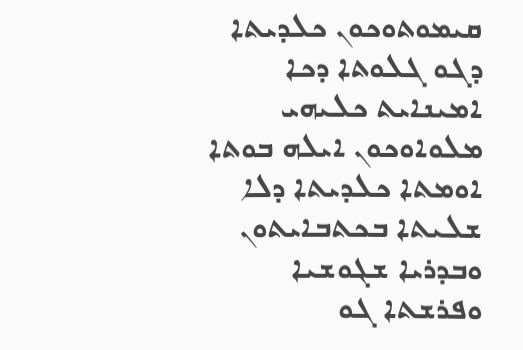ܩܝܡܘܬܘܟܘܢ ܟܠܕܝܬܐ ܕܓܘ ܓܠܘܬܐ ܕܟܐ ܐܡܝܢܐܝܬ ܟܠܝܗܝ ܡܠܘܐܘܟܘܢ ܐܝܠܗ ܒܘܬܐ ܐܘܡܬܐ ܟܠܕܝܬܐ ܕܠܐ ܫܠܝܬܐ ܒܟܬܒܐܝܬܘܢ ܘܒܕܪܝܐ ܫܓܘܫܝܐ ܘܦܪܫܬܐ ܓܘ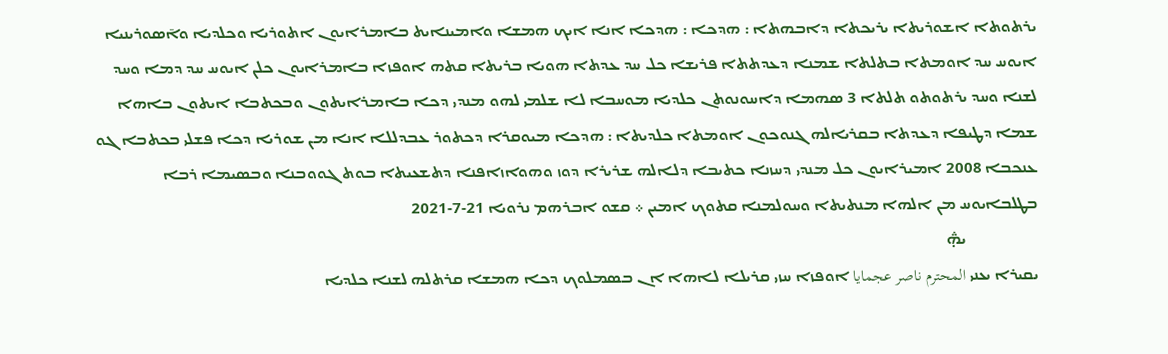ܝܪܬܘܬܐ ܐܫܘܪܝܬܐ ܝܪܝܟܬܐ ܕܐܒܗܬܐ : ܗܕܟܐ : ܗܕܟܐ ܐܢܐ ܐܝܟ ܗܡܫܐ ܘܐܡܝܢܐܝܬ ܒܐܡܪܐܝܘܢ ܐܬܘܪܝܐ ܘܟܠܕܝܐ ܘܐ̄ܣܘܪܝܢܝܐ ܐܝܘܚ ܚܕ ܐܘܡܬܐ ܒܬܠܬܐ ܫܡܢܐ ܕܥܕܬܬܐ ܦܪܝܫܐ ܟܠ ܚܕ ܥܕܬܐ ܗܘܝܐ ܒܪܝܬܐ ܩܬܗ ܐܘܦܙܐ ܒܐܡܪܐܝܘܢ ܟܠܢ ܐܝܘܚ ܚܕ ܕܡܐ ܘܚܕ ܠܫܢܐ ܘܚܕ ܝܪܬܘܬܘ ܬܠܬܐ 3 ܤܗܡܐ ܕܐܚܘܢܘܬܢ ܟܠܕܝܐ ܡܘܚܒܐ ܠܐ ܫܠܡܝ ܠܗܘ ܡܢܕܝ ܕܟܐ ܒܐܡܪܐܝܬܘܢ ܘܒܟܬܒܐ ܐܝܬܘܢ ܒܐܗܐ ܫܡܐ ܕܛܝܦܐ ܕܥܕܬܐ ܒܩܪܝܐܠܗ ܓܢܘܟܘܢ ܐܘܡܬܐ ܟܠܕܝܬܐ : ܗܕܟܐ ܡܝܘܩܪܐ ܕܟܬܘܪ ܥܒܕܠܠܐ ܐܢܐ ܡܢ ܫܘܪܝܐ ܕܟܐ ܦܫܠܝ ܒܟܬܒܐ ܓܘ ܥܢܟܒܐ 2008 ܐܡܝܪܐܝܘܢ ܟܠ ܡܢܕܝ ܕܚܙܢܐ ܟܬܝܒܐ ܕܠܐܠܗ ܫܪܝܪܐ ܕܘܙ ܘܗܘܐܙܐܦܢܐ ܕܬܫܥܝܬܐ ܒܘܬ ܓܘܘܒܢܐ ܘܒܤܝܡܐ ܪܒܐ ܒܛܠܒܐܝܘܚ ܡܢ ܐܠܗܐ ܡܢܬܝܬܐ ܘܚܘܠܡܢܐ ܩܬܘܟ ܐܡܝܢ ܀ ܩܫܘ ܐܒܪܗܡ ܢܪܘܝܐ 21-7-2021
                   ܞ
ܝܩܝܪܐ ܝܥܢܝ المحترم ناصر عجمايا ܐܘܦܙܐ ܚܙܝ ܩܪܝܠܐ ܠܐܗܐ ܐܢ ܒܤܡܠܘܟ ܕܟܐ ܗܡܫܐ ܩܪܬܠܗ ܠܫܢܐ ܟܠܕܝܐ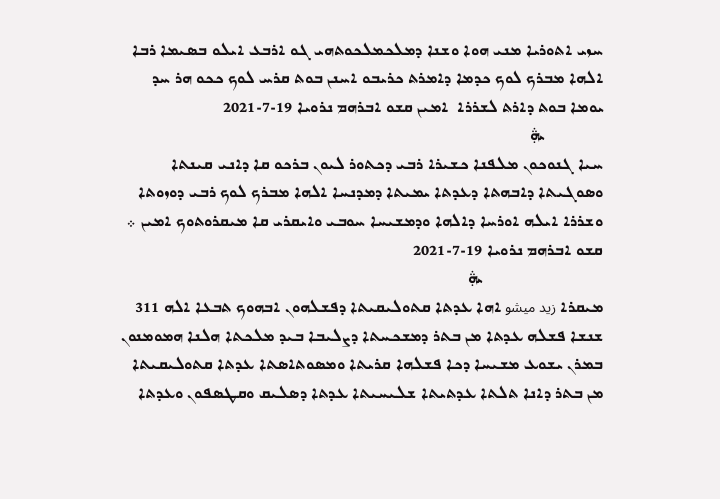ܚܙܝ ܐܬܘܪܝܐ ܡܢܝ ܗܘܐ ܘܫܢܐ ܕܡܠܟܡܠܟܘܬܗܝ ܓܘ ܐܪܒܥ ܐܝܠܘ ܒܤܝܡܐ ܪܒܐ ܐܠܗܐ ܡܒܪܟ ܠܘܟ ܟܕܡܐ ܕܐܡܪܬ ܟܪܝܒܘ ܐܚܢܢ ܒܘܬ ܩܪܚ ܠܘܟ ܟܟܘ ܗܪ ܚܕ ܝܘܡܐ ܒܘܬ ܕܐܪܬ ܠܫܪܪܐ  ܐܡܝܢ ܩܫܘ ܐܒܪܗܡ ܢܪܘܝܐ 19-7-2021
             ܞ
ܚܝܐ ܓܢܘܟܘܢ ܡܠܦܢܐ ܟܫܝܪܐ ܪܒܝ ܕܟܬܘܪ ܠܝܘܢ ܒܪܟܘ ܩܐ ܕܐܢܝ ܩܝܢܬܐ ܘܤܘܓܝܬܐ ܕܐܒܗܬܐ ܕܥܕܬܐ ܝܡܝܬܐ ܕܡܕܢܚܐ ܐܠܗܐ ܡܒܪܟ ܠܘܟ ܪܒܝ ܕܘܙܘܬܐ ܘܫܪܪܐ ܐܝܠܗ ܐܘܪܚܐ ܕܐܠܗܐ ܘܕܡܫܝܚܐ ܚܘܒܝ ܘܐܝܩܪܝ ܩܐ ܡܝܩܪܘܬܘܟ ܐܡܝܢ ܀ ܩܫܘ ܐܒܪܗܡ ܢܪܘܝܐ 19-7-2021
                           ܞ
ܡܝܩܪܐ زيد ميشو ܐܗܐ ܥܕܬܐ ܩܬܘܠܝܩܝܬܐ ܕܦܫܠܗܘܢ ܐܒܗܘܟ ܬܒܥܐ ܐܠܗ 311 ܫܢܫܐ ܦܫܠܗ ܥܕܬܐ ܡܢ ܒܬܪ ܕܡܫܟܚܬܐ ܕܨܠܝܒܐ ܒܝܕ ܡܠܟܬܐ ܗܠܢܐ ܗܡܘܡܢܘܢ ܒܡܪܢ ܝܫܘܥ ܡܫܝܚܐ ܕܟܐ ܦܫܠܗܐ ܩܪܝܬܐ ܘܡܣܘܬܐܣܬܐ ܥܕܬܐ ܩܬܘܠܝܩܝܬܐ ܡܢ ܒܬܪ ܕܐܢܐ ܬܠܬܐ ܥܕܬܝܬܐ ܫܠܝܚܝܬܐ ܥܕܬܐ ܕܤܠܝܩ ܘܩܛܣܦܘܢ ܘܥܕܬܐ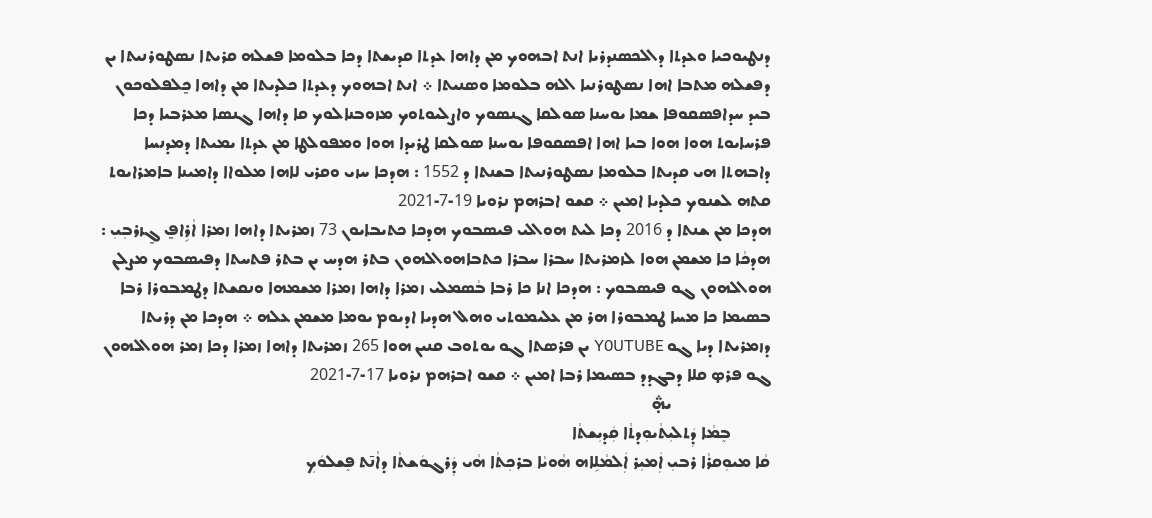ܕܢܛܝܘܟܝܐ ܘܥܕܬܐ ܕܐܠܟܤܢܕܪܝܐ ܐܢܬ ܐܒܗܘܟ ܡܢ ܕܐܗܐ ܥܕܬܐ ܩܕܝܫܬܐ ܕܟܐ ܒܠܘܡܐ ܦܫܠܗ ܩܪܝܬܐ ܢܤܛܘܪܢܝܬܐ ܝܢ ܕܦܫܠܗ ܡܬܒܐ ܐܗܐ ܢܤܛܘܪܢܝܐ ܐܠܗ ܒܠܘܡܐ ܘܤܢܝܬܐ ܀ ܐܢܬ ܐܒܗܘܟ ܕܥܕܬܐ ܟܠܕܝܬܐ ܡܢ ܕܐܗܐ ܟ̰ܠܦܠܘܟܘܢ ܒܝܕ ܚܕܐܦܣܩܘܦܐ ܫܡܐ ܝܘܚܢܐ ܤܘܠܩܐ ܓܢܣܘܟ ܘܐܨܠܝܘܬܘܟ ܡܙܘܒܢܐܠܘܟ ܩܐ ܕܐܗܐ ܓܢܤܐ ܡܥܪܒܝܐ ܕܟܐ ܦܪܚܐܝܘܬ ܗܘܐ ܗܘܐ ܒܝܐ ܐܗܐ ܐܦܣܩܘܦܐ ܝܘܚܢܐ ܤܘܠܩܐ ܛܪܝܕܐ ܗܘܐ ܘܡܦܘܠܛܐ ܡܢ ܥܕܬܐ ܝܡܝܬܐ ܕܡܕܢܚܐ ܕܐܒܗܬܐ ܗܝ ܩܕܝܬܐ ܒܠܘܡܐ ܢܤܛܘܪܢܝܬܐ ܒܫܢܬܐ ܕ 1552 : ܗܕܟܐ ܚܙܝ ܘܩܪܝ ܠܐܗܐ ܡܠܘܐܐ ܕܐܡܝܢܐ ܒܐܡܪܐܝܘܬ ܩܬܗ ܠܫܢܘܟ ܟܠܕܝܐ ܐܡܝܢ ܀ ܩܫܘ ܐܒܪܗܡ ܢܪܘܝܐ 19-7-2021
ܗܕܟܐ ܡܢ ܫܢܬܐ ܕ 2016 ܕܟܐ ܠܝܬ ܗܘܐܠܝ ܦܝܣܒܘܟ ܗܕܟܐ ܟܬܝܒܐܝܘܢ 73 ܙܡܪܝܬܐ ܕܐܗܐ ܙܡܪܐ ܐܵܪܹܐܦ̰ ܓ̰ܙܪܒܼܝܼ : ܗܕܟܵܐ ܟܐ ܡܫܡܢ ܗܘܐ ܠܙܡܪܝܬܐ ܚܒܪܐ ܚܒܪܐ ܟܬܒܐܗܘܐܠܗܘܢ ܒܬܪ ܗܕܚ ܝܢ ܒܬܪ ܦܬܚܬܐ ܕܦܝܤܒܘܟ ܡܨܠܢ ܗܘܐܠܗܘܢ ܓܘ ܦܝܤܒܘܟ : ܗܕܟܐ ܐܢܐ ܟܐ ܪܒܐ ܒܵܤܡܠܝ ܙܡܪܐ ܕܐܗܐ ܙܡܪܐ ܡܫܡܗܐ ܘܢܩܫܬܐ ܕܛܡܒܘܪܐ ܪܒܐ ܒܤܝܡܐ ܟܐ ܡܚܐ ܛܡܒܘܪܐ ܗܪ ܡܢ ܥܠܝܡܘܬܝ ܘܗܠ ܗܕܝܐ ܐܕܝܘܡ ܝܘܡܐ ܡܫܡܢ ܥܠܗ ܀ ܗܕܟܐ ܡܢ ܕܪܝܬܐ ܕܙܡܪܝܬܐ ܕܝܐ ܓܘ Y0UTUBE ܝܢ ܦܪܣܬܐ ܓܘ ܝܘܬܘܒ ܩܢܝܢ ܗܘܐ 265 ܙܡܪܝܬܐ ܕܐܗܐ ܙܡܪܐ ܕܟܐ ܙܡܪ ܗܘܐܠܗܘܢ ܓܘ ܦܪܤ ܩܠܐ ܕܒܓܕܕ ܒܤܝܡܐ ܪܒܐ ܐܡܝܢ ܀ ܩܫܘ ܐܒܪܗܡ ܢܪܘܝܐ 17-7-2021
                         ܞ
          ܒܸܡܵܐ ܕܲܬܠܝܼܬܵܝܘܼܕܬܵܐ ܩܲܕܝܼܫܬܵܐ
ܩܵܐ ܡܝܘܼܩܪܵܐ ܪܒܝܼ ܐܲܡܝܼܪ ܐܲܠܡܵܠܹܐܗ ܗܵܘܝܵܐ ܒܪܟܼܬܵܐ ܗܵܝ ܕܲܪܓܘܿܫܬܵܐ ܕܐܵܢ̄ܬ ܦܸܫܠܘܿܟܼ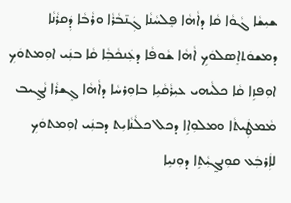ܫܝܼܫܵܐ ܓܵܘܵܐ ܩܵܐ ܕܐܵܗܵܐ ܦܸܠܚܵܢܵܐ ܓܲܢ̄ܒܵܪܵܐ ܘܪܵܒܵܐ ܕܲܩܪܵܢܵܐ ܕܡܫܘܿܬܐܸܤܠܘܿܟܹ ܐܵܗܵܐ ܫܵܘܦܵܐ ܕܥܲܢܟܵܒܼܵܐ ܩܵܐ ܒܢܲܝ ܐܘܼܡܬܘܿܟܼ ܐܘܼܦܙܹܐ ܩܵܐ ܟܠܵܝܗܝ ܥܝܼܪܵܩܵܝܹܐ ܒܐܘܼܪܚܵܐ ܕܐܵܗܵܐ ܓܸܫܪܵܐ ܢܵܓ̰ܝܒ ܡܵܡܛܲܝܬܵܐ ܘܡܠܘܼܐܹܐ ܕܟܠ ܟܠܵܢܵܐܝܼܬ ܕܒܢܲܝ ܐܘܼܡܬܘܿܟܼ ܠܐܲܪܒܲܥ ܩܘܼܢܓ̰ܝܼܵܬܹܐ ܕܘܼܢܝܹܐ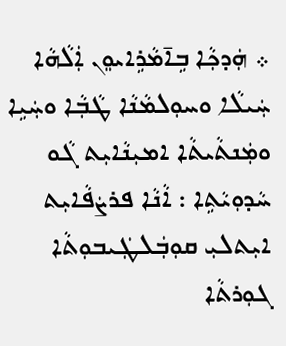܀ ܗܲܕܟܼܵܐ ܒܹܐ̄ܡܵܪܹܐܝܘܸܢ ܐܲܠܵܗܵܐ ܚܲܝܠܵܐ ܘܚܘܼܠܡܵܢܵܐ ܛܵܒܼܵܐ ܘܚܲܝܹܐ ܘܡܲܢܬܵܝܬܵܐ ܐܡܝܼܢܵܐܝܼܬ ܓܵܘ ܚܵܕܘܼܝܵܬܹܐ : ܐܵܢܵܐ ܦܪܨܿܦܵܐܝܼܬ ܐܝܼܬܠܝܼ ܩܘܼܒܲܠܛܲܝܒܘܼܬܵܐ ܓܘܼܪܬܵܐ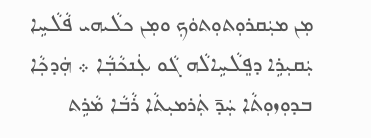ܡܼܢ ܡܝܲܩܪܘܼܬܘܼܬܘܿܟܼ ܘܡܼܢ ܟܠܵܝܗܝ ܦܵܠܵܚܹܐ ܝܲܩܝܼܪܹܐ ܕܦܸܠܵܚܹܐܠܵܗ ܓܵܘ ܥܲܢܟܵܒܼܵܐ ܀ ܗܲܕܟܼܵܐ ܒܕܘܼܙܘܼܬܵܐ ܚܲܕ̄ ܬܲܪܡܝܼܬܵܐ ܪܵܒܵܐ ܡܵܪܹܬ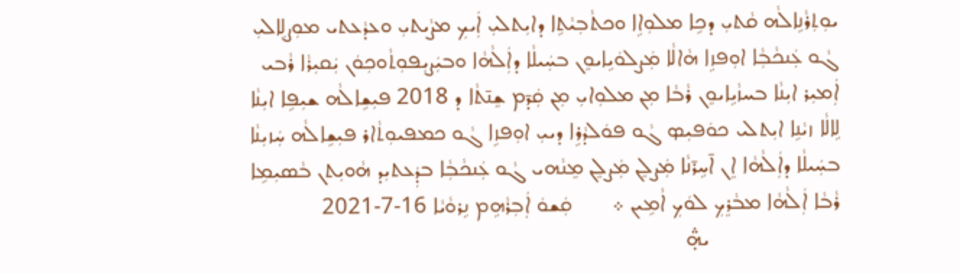ܝܘܼܬܼܪܵܢܹܐܠܵܗ ܩܵܬܝܼ ܕܟܹܐ ܡܠܘܼܐܹܐ ܘܟܬܵܒܼܝܵܬܹܐ ܕܐܝܼܬܠܝܼ ܐܲܝܟܼ ܡܨܵܝܬܝܼ ܘܥܕܵܥܬܝ ܡܘܼܨܠܹܐܠܝܼ ܓܵܘ ܥܲܢܟܵܒܼܵܐ ܐܘܼܦܙܹܐ ܗܵܐܠܵܐ ܡܲܨܠܘܿܝܹܐܝܘܸܢ ܒܚܲܝܠܵܐ ܕܐܲܠܵܗܵܐ ܘܒܝܲܨܝܼܦܘܼܬܵܘܟܼܘܿܢ ܝܲܩܝܼܪܵܐ ܪܵܒܝ ܐܲܡܝܼܪ ܐܝܼܢܵܐ ܒܚܙܵܝܹܐܝܘܸܢ ܪܵܒܵܐ ܡܼܢ ܡܠܘܼܐܝܼ ܡܼܢ ܩܲܕ̄ܡ ܫܸܢ̄ܬܵܐ ܕ 2018 ܦܝܼܫܹܐܠܵܗ ܫܝܼܦܹܐ ܐܝܼܢܵܐ ܠܹܐܠܵܐ ܙܝܵܢܹܐ ܐܝܼܬܠܝ ܟܘܿܦܝܼܤ ܓܵܘ ܦܘܿܠܕܵܪܹܐ ܕܝܝܼ ܐܘܼܦܙܹܐ ܓܵܘ ܟܡܦܝܘܼܬܵܐܪ ܦܝܼܫܹܐܠܵܗ ܚܲܙܝܼܢܵܐ ܒܚܲܝܠܵܐ ܕܐܲܠܵܗܵܐ ܐܸܢ ܐ̄ܚܹܪ̄ܢܵܐ ܡܲܨܠܸܢ ܡܲܨܠܸܢ ܡܸܢܵܗܝ ܓܵܘ ܥܲܢܟܵܒܼܵܐ ܒܕܲܥܬܝܼܕ ܗܵܘܝܼܬܢ ܒܵܣܝܼܡܹܐ ܪܵܒܵܐ ܐܲܠܵܗܵܐ ܡܒܵܪܸܟܼ ܠܘܿܟܼ ܐܵܡܹܝܢ ܀       ܩܲܫܘܿ ܐܲܒܼܪܵܗܹܡ ܢܹܪܘܵܝܵܐ 16-7-2021
                       ܞ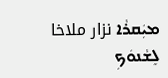ܡܝܲܩܪܵܐ نزار ملاخا ܠܸܫܵܢܘܿܟܼ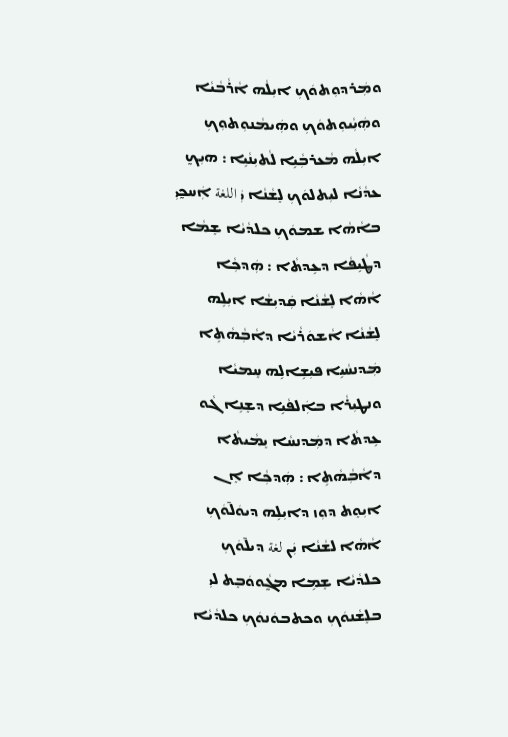ܘܡܲܪܕܘܼܬܘܿܟܼ ܐܝܼܠܵܗ ܐܵܪܵܒܵܝܵܐ ܘܗܲܝܼܵܝܘܼܬܘܿܟܼ ܘܗܲܝܡܵܢܘܼܬܘܼܟܼ ܐܝܼܠܵܗ ܡܵܥܪܒܼܵܝܹܐ ܠܵܬܝܼܢܵܝܹܐ : ܗܝܼܟ̰ ܥܕܵܢܵܐ ܠܝܼܬܠܘܿܟܼ ܠܸܫܵܢܵܐ ܝܲ اللغة ܐܲܚܟ̰ܝܼ ܒܐܵܗܵܐ ܫܡܘܿܟܼ ܟܠܕܵܝܵܐ ܫܸܡܵܐ ܕܜܵܝܹܦܵܐ ܕܥܹܕܬܵܐ : ܗܲܕܟܼܵܐ ܐܵܗܵܐ ܠܸܫܵܢܵܐ ܩܲܕܝܼܫܵܐ ܐܝܼܠܹܗ ܠܸܫܵܢܵܐ ܐܵܫܘܿܪܵܝܵܐ ܕܐܵܒܼܵܗܵܬܹܐ ܡܲܕܢܚܵܝܹܐ ܦܝܼܫܹܐܠܹܗ ܚܸܡܝܵܐ ܘܢܛܝܼܪܵܐ ܒܐܲܠܦܵܝܹܐ ܕܫܸܢܹܐ ܓܵܘ ܥܹܕܬܵܐ ܕܡܲܕܢܚܵܐ ܝܸܡܵܝܬܵܐ ܕܐܵܒܼܵܗܵܬܹܐ : ܗܲܕܟܼܵܐ ܐܸܢ ܐܝܼܘܸܬ ܕܘܼܙ ܕܐܝܼܠܹܗ ܕܝܘܿܠ̄ܘܿܟܼ ܐܵܗܵܐ ܠܫܵܢܵܐ ܝܲܢ لغة ܕܝܠ̄ܘܿܟܼ ܟܠܕܵܝܵܐ ܫܸܡܹܐ ܡܓ̰ܵܘܘܿܒܸܬ ܠܝܼ ܒܠܸܫܵܢܘܿܟܼ ܘܟܬܒܘܿܢܘܿܟܼ ܟܠܕܵܝܵܐ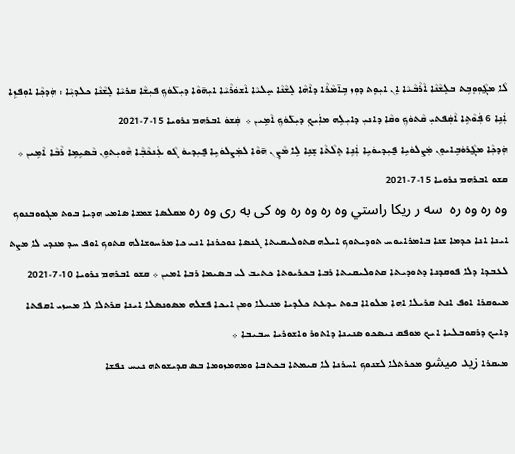ܠܵܐ ܡܓ̰ܵܘܼܘܸܒܹܬ ܒܠܸܫܵܢܵܐ ܐܵܪܵܒܵܝܵܐ ܐܸܢ ܐܝܼܘܸܬ ܕܘܼܙ ܒܹܐ̄ܡܵܪܵܐ ܕܐܵܗܵܐ ܠܸܫܵܢܵܐ ܚܸܠܝܵܐ ܐܵܫܘܿܪܵܝܵܐ ܐܝܼܗ̄ܘܵܐ ܕܝܼܠ̄ܘܿܟܼ ܦܝܼܫܵܐ ܩܪܝܵܐ ܠܸܫܵܢܵܐ ܟܠܕܝܼܵܐ : ܗܲܕܟܼܵܐ ܐܘܼܦܙܹܐ ܐܲܢܹܐ 6 ܦܲܘܵܬܹܐ ܐܵܩܲܦܬܝܼ ܩܵܬܘܿܟܼ ܘܩܵܐ ܕܐܢܝܼ ܕܐܝܼܠܹܗ ܡܐܲܝܟܼ ܕܝܼܠ̄ܘܿܟܼ ܐܵܡܹܝܢ ܀  ܩܲܫܘܿ ܐܒܪܗܡ ܢܪܘܝܐ 15-7-2021
ܗܲܕܟܼܵܐ ܡܓ̰ܵܪܘܿܒܹܐܝܘܸܢ ܡܲܨܠܘܿܝܹܐ ܦ̰ܝܼܕܝܘܿܝܹܐ ܐܲܢܹܐ ܬܸܠܵܬܵܐ ܫܸܢܹܐ ܠܹܐ ܡܵܨܸܢ ܗ̄ܘܵܐ ܠܡܲܨܠܘܿܝܹܐ ܦ̰ܝܼܕܝܘܿ ܓܵܘ ܥܲܢܟܵܒܼܵܐ ܗܵܘܝܼܬܘܹܢ ܒܵܤܝܹܡܹܐ ܪܵܒܵܐ ܐܵܡܹܝܢ ܀ ܩܫܘ ܐܒܪܗܡ ܢܪܘܝܐ 15-7-2021
وه ره وه ره  سه ر ريكا راستي وه ره وه ره وه كى به رى وه ره ܡܩܠܤܐ ܫܡܫܐ ܣܐܡܝ ܗܕܝܐ ܒܘܬ ܡܓܘܘܒܢܘܟ ܐܝܢܐ ܐܢܐ ܟܕܡܐ ܫܢܐ ܒܐܡܪܐܝܘܚ ܬܘܕܝܬܘܟ ܐܝܠܗ ܩܬܘܠܝܩܝܬܐ ܓܢܤܐ ܢܘܟܪܢܐ ܐܢܝ ܟܐ ܡܪܚܘܫܐܠܗ ܩܬܘܟ ܐܘܦ ܚܕ ܡܢܕܝ ܠܐ ܡܨܬ ܠܥܒܕܐ ܕܠܐ ܦܘܩܕܢܐ ܕܬܘܕܝܬܐ ܩܬܘܠܝܩܝܬܐ ܪܒܐ ܒܟܪܝܘܬܐ ܟܬܝܒ ܠܝ ܒܤܝܡܐ ܪܒܐ ܐܡܝܢ ܀ ܩܫܘ ܐܒܪܗܡ ܢܪܘܝܐ 10-7-2021
ܡܝܘܩܪܐ ܐܘܦ ܐܢܬ ܩܪܝܠܐ ܐܗܐ ܡܠܘܐܐ ܒܘܬ ܝܕܥܬ ܟܠܕܝܐ ܡܢܝܠܐ ܘܡܢ ܐܝܟܐ ܦܫܠܗ ܡܤܘܢܣܠܐ ܐܝܢܐ ܩܪܬܠܐ ܠܐ ܡܚܙܝ ܐܩܦܬܐ ܕܐܝܟ ܕܪܩܘܒܠܝܐ ܐܝܟ ܡܘܦܩ ܢܝܤܟܘ ܤܢܝܢܐ ܕܐܬܘܪ ܘܐܫܘܪܝܐ ܚܒܝܒܐ ܀
ܡܝܩܪܐ زيد ميشو ܡܟܪܬܠܐ ܠܫܢܘܟ ܐܚܪܢܐ ܠܐ ܩܝܡܬܐ ܒܟܬܒܐ ܘܡܗܡܙܘܡܐ ܒܤ ܩܕܝܫܘܬܗ ܢܝܚ ܢܦܫܐ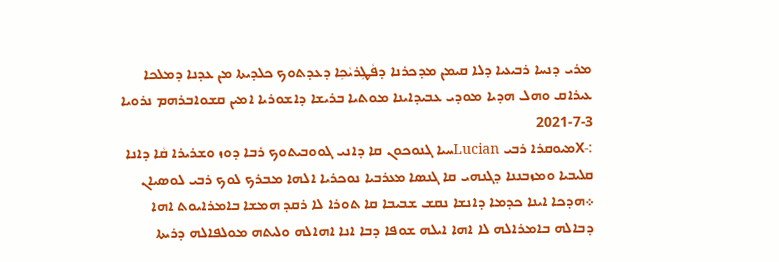ܡܪܝ ܕܢܚܐ ܪܒܝܥܝܐ ܕܠܐ ܩܝܡܢ ܡܕܟܪܢܐ ܕܦܵܛܹܪܝܵܟܹܐ ܕܥܕܬܘܟ ܟܠܕܝܬܐ ܡܢ ܥܕܢܐ ܕܡܠܟܐ ܥܝܪܐܩ ܘܗܠ ܗܕܝܐ ܡܘܕܝ ܥܒܝܕܐܝܢܐ ܡܘܬܝܐ ܒܪܝܫܐ ܕܐܫܘܪܝܐ ܐܡܝܢ ܩܫܘܐܒܪܗܡ ܢܪܘܝܐ 3-7-2021
:-Xܡܝܘܩܪܐ ܪܒܝ Lucianܚܝܐ ܓܢܘܟܘܢ ܩܐ ܕܐܢܝ ܓܘܘܒܝܬܘܟ ܪܒܐ ܕܘܙ ܘܫܪܝܪܐ ܩܵܐ ܕܐܢܐ ܩܠܝܒܝܐ ܘܡܙܒܢܢܐ ܕܓܢܗܝ ܩܐ ܓܢܣܐ ܡܥܪܒܝܐ ܢܘܟܪܝܐ ܐܠܗܐ ܡܒܪܟ ܠܘܟ ܪܒܝ ܠܘܣܝܐܢ ܀ܗܕܟܐ ܐܝܢܐ ܟܕܡܐ ܕܐܢܫܐ ܢܩܫ ܫܒܝܒܐ ܩܐ ܬܘܪܐ ܠܐ ܪܩܕ ܗܡܫܐ ܒܐܡܪܐܝܘܬ ܐܗܐ ܕܒܐܠܗ ܒܐܡܪܐܠܗ ܠܐ ܐܗܐ ܐܝܠܗ ܫܘܦܐ ܕܒܐ ܐܢܐ ܐܗܐܠܗ ܘܠܝܬܗ ܡܘܠܦܐܠܗ ܕܪܝܬܐ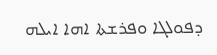ܕܦܘܠܓܐ ܘܦܪܫܬܐ ܐܗܐ ܐܝܠܗ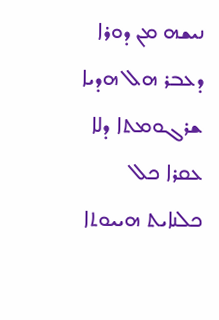ܢܝܫܗ ܡܢ ܕܘܪܐ ܕܥܒܪ ܗܠ ܗܕܝܐ ܫܪܓܘܡܬܐ ܕܠܐ ܥܩܪܐ ܟܠ ܟܠܢܐܝܬ ܗܝܝܘܬܐ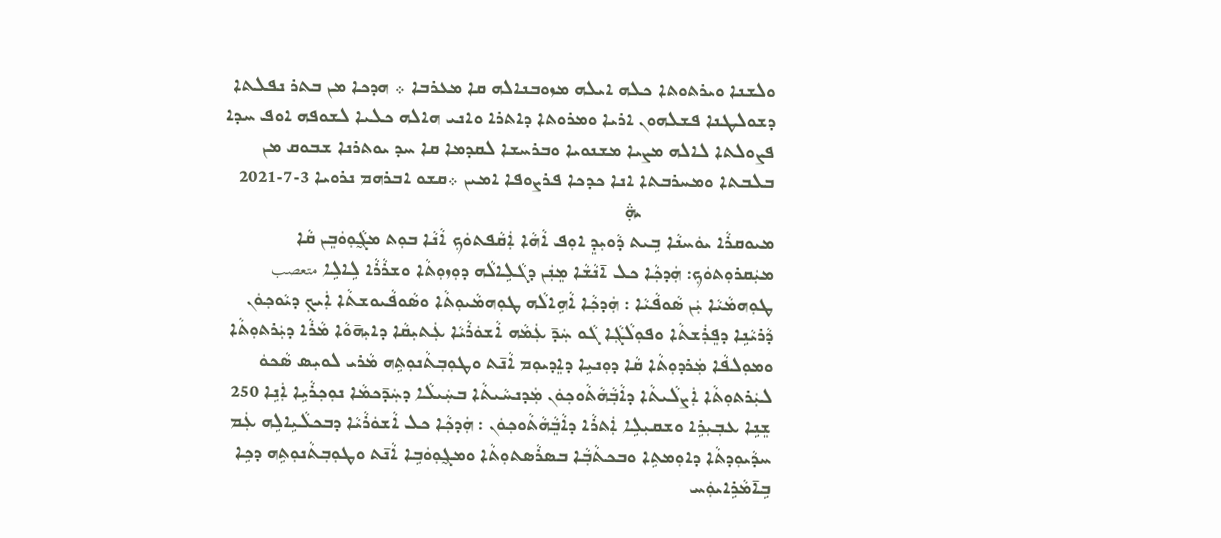ܘܠܫܢܐ ܘܝܪܬܘܬܐ ܟܠܗ ܐܝܠܗ ܡܙܘܒܢܐܠܗ ܩܐ ܡܥܪܒܐ ܀ ܗܕܟܐ ܡܢ ܒܬܪ ܢܦܠܬܐ ܕܫܘܠܛܢܐ ܦܫܠܗܘܢ ܐܪܝܐ ܘܡܪܘܬܐ ܕܐܬܪܐ ܘܐܢܝ ܗܐܠܗ ܟܠܝܐ ܠܫܘܦܗ ܐܘܦ ܚܕܐ ܦܨܘܠܬܐ ܠܐܠܗ ܡܨܝܐ ܡܫܢܘܝܐ ܘܒܪܚܫܐ ܠܩܕܡܐ ܩܐ ܚܕ ܝܘܬܪܢܐ ܫܒܘܩ ܡܢ ܒܠܒܬܐ ܘܡܚܪܒܬܐ ܐܢܐ ܟܕܟܐ ܦܪܨܘܦܐ ܐܡܝܢ ܀ܩܫܘ ܐܒܪܗܡ ܢܪܘܝܐ 3-7-2021
                          ܞ
ܡܝܘܩܪܵܐ ܝܘܿܚܢܵܐ ܒܹܝܬ ܕܵܘܝܼܕܸ ܐܘܼܦ ܐܵܗܵܐ ܐܲܩܵܦܬܘܿܟܼ ܐܵܢܵܐ ܒܘܼܬ ܡܓ̰ܵܘܼܘܿܒܸܢ ܩܵܐ ܡܝܲܩܪܘܼܬܘܿܟܼ: ܗܲܕܟܼܵܐ ܟܠ ܐ̄ܢܵܫܵܐ ܡܸܢܲܢ ܕܓܵܠܹܐܠܵܗ ܕܘܼܙܘܼܬܵܐ ܘܫܪܵܪܵܐ ܠܹܐܠܹܐ متعصب ܛܘܼܗܡܵܝܵܐ ܝܲܢ ܤܵܘܦܵܝܵܐ : ܗܲܕܟܼܵܐ ܐܵܗܹܐܠܵܗ ܛܘܼܗܡܵܝܘܼܬܵܐ ܘܣܵܘܦܵܝܘܫܬܵܐ ܐܲܝܟܼ ܕܝܵܘܟܼܘܿܢ ܕܵܪܝܵܢܹܐ ܕܦܸܪܲܫܬܵܐ ܘܦܘܼܠܵܓܼܵܐ ܓܵܘ ܚܲܕ̄ ܥܲܡܵܗ ܐܵܫܘܿܪܵܝܵܐ ܥܲܬܝܼܩܵܐ ܕܐܝܼܗ̄ܘܵܐ ܡܵܪܵܐ ܕܝܲܪܬܘܼܬܵܐ ܘܡܘܼܠܦܵܐ ܡܲܪܕܘܼܬܵܐ ܩܵܐ ܕܘܼܢܝܹܐ ܕܐܸܕܝܘܼܡ ܐܵܢ̄ܬ ܘܛܘܼܒܼܬܵܢܘܼܬܹܗ ܡܵܪܝ ܠܘܝܼܤ ܤܵܟܘܿ ܠܝܲܪܬܘܼܬܵܐ ܐܲܨܠܵܝܬܵܐ ܕܐܵܒܼܵܗܵܬܵܘܟܼܘܿܢ ܡܲܕܢܚܵܝܬܵܐ ܒܚܲܝܠܵܐ ܕܚܲܕ̄ܟܡܵܐ ܢܘܼܟܼܪܵܝܹܐ ܐܲܢܹܐ 250 ܫܸܢܹܐ ܥܒܼܝܼܪܹܐ ܘܫܩܝܼܠܹܐ ܐܲܬܪܵܐ ܕܐܵܒܸܵܗܵܬܵܘܟܼܘܿܢ : ܗܲܕܟܼܵܐ ܟܠ ܐܵܫܘܿܪܵܝܵܐ ܕܒܟܠܵܝܹܐܠܹܗ ܥܲܡ ܚܕܵܝܘܼܕܬܵܐ ܕܐܘܼܡܬܹܐ ܘܒܟܬܵܒܼܵܐ ܒܤܪܵܣܬܘܼܬܵܐ ܘܡܓ̰ܘܼܘܿܒܹܐ ܐܵܢ̄ܬ ܘܛܘܼܒܼܬܵܢܘܼܬܹܗ ܕܟܹܐ ܒܹܐ̄ܡܵܪܹܐܝܘܲܚ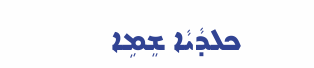ܟܠܕܵܝܵܐ ܫܸܡܹܐ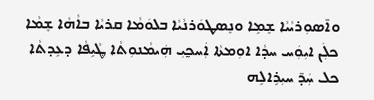ܘܐ̄ܣܘܼܪܝܵܝܵܐ ܫܸܡܹܐ ܘܢܸܤܛܘܿܪܢܵܝܵܐ ܒܠܘܿܡܵܐ ܩܪܝܵܐ ܒܐܵܗܵܐ ܫܸܡܵܐ ܟܠܲܢ ܐܝܼܘܲܚ ܚܕܵܐ ܐܘܼܡܬܵܐ ܐܲܚܟ̰ܝܼ ܗܲܝܡܵܢܘܼܬܵܐ ܜܵܝܹܦܵܐ ܕܥܹܕܬܵܐ ܟܠ ܚܲܕ̄ ܚܝܼܪܹܐܠܹܗ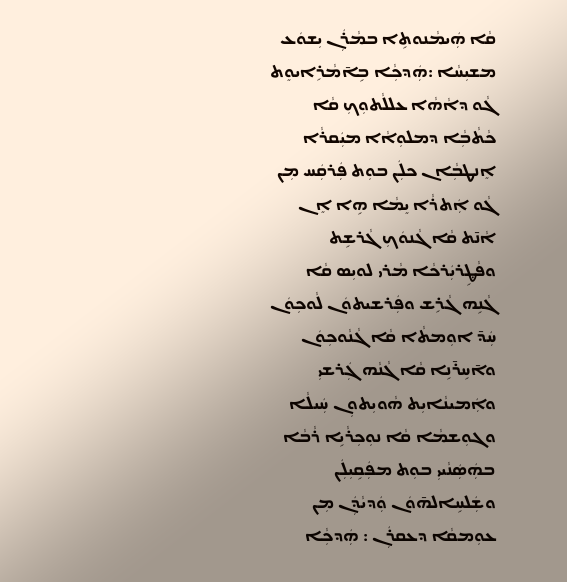ܩܵܐ ܗܲܝܡܵܢܘܬܹܐ ܒܡܵܪܲܢ ܝܼܫܘܿܥ ܡܫܝܼܚܵܐ :ܗܲܕܟܼܵܐ ܒܹܐ̄ܡܵܪܹܐܝܘܸܬ ܓܵܘ ܕܐܵܗܵܐ ܥܠܠܵܬܘܼܟܼ ܩܵܐ ܟܵܬܵܒܼܵܐ ܕܡܠܘܼܐܵܐ ܡܝܲܩܪܵܐ ܐܸܢܛܒܼܵܐܢ ܟܠܲܢ ܒܘܼܬ ܦܲܪܩܲܚ ܡܼܢ ܓܵܘ ܐܲܬܪܵܐ ܝܸܡܵܐ ܗܹܐ ܐܸܢ ܐܵܢ̄ܬ ܩܵܐ ܓܵܢܘܿܟܼ ܓܵܪܫܹܬ ܘܦܵܜܹܪܝܲܪܟܵܐ ܡܵܪܝ ܠܘܝܼܤ ܩܵܐ ܓܵܢܹܗ ܓܵܪܹܫ ܘܦܲܪܫܝܬܘܿܢ ܠܵܘܟܼܘܿܢ ܚܲܕ̄ ܐܘܼܡܬܵܐ ܩܵܐ ܓܵܢܵܘܟܼܘܿܢ ܘܐ̄ܚܹܪ̄ܢܹܐ ܩܵܐ ܓܵܢܵܗ ܓܲܪܫܝܼ ܘܐܲܡܝܢܵܐܝܼܬ ܗܵܘܝܼܬܘܼܢ ܚܲܝܠܵܐ ܘܓܘܼܫܡܵܐ ܩܵܐ ܢܘܼܟܼܪܵܝܹܐ ܪܵܒܵܐ ܒܗܲܤܲܢܵܝܝܼ ܒܘܼܬ ܡܦܲܩܹܝܼܠܲܢ ܘܫܲܠܚܹܐܠܗ̄ܘܿܢ ܘܲܕܝܵܕܲܢ ܡܼܢ ܥܘܼܡܩܵܐ ܕܥܩܪܲܢ : ܗܲܕܟܼܵܐ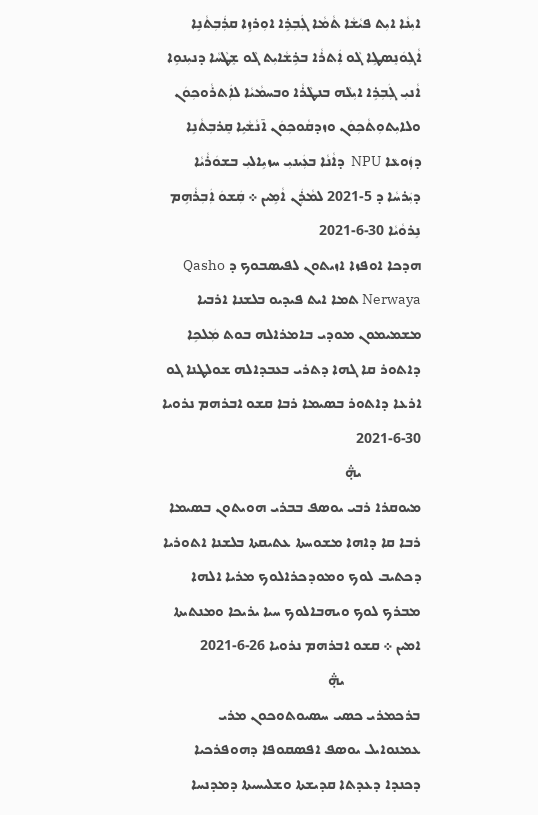ܐܝܼܢܵܐ ܐܝܼܬ ܦܝܵܫܵܐ ܬܵܡܵܐ ܓܲܒܼܪܹܐ ܐܘܼܪܙܹܐ ܩܪܲܒܼܬܵܢܹܐ ܐܵܓܼܘܿܢܸܤܛܹܐ ܓܵܘ ܐܲܬܪܵܐ ܒܪܹܫܵܐܝܼܬ ܓܵܘ ܫܸܛܵܚܵܐ ܕܢܝܼܢܘܹܐ ܐܵܢܝܼ ܓܲܒܼܪܹܐ ܐܝܼܠܵܗ ܒܢܛܵܪܵܐ ܘܒܚܡܵܝܵܐ ܠܐܲܬܪܵܘܟܼܘܿܢ ܘܠܐܝܼܬܘܼܬܵܟܼܘܿܢ ܘܙܕܩܵܘܟܼܘܿܢ ܐ̄ܢܵܫܵܝܹܐ ܩܸܪܒܼܬܵܢܹܐ ܕܙܲܘܥܵܐ NPU  ܕܐܵܢܵܐ ܒܥܲܝܢܝܼ ܚܙܝܹܐܠܝܼ ܒܫܘܿܪܵܝܵܐ ܕܝܲܪܚܵܐ ܕ 5-2021 ܠܡܵܪܲܢ ܐܵܡܹܝܢ ܀ ܩܲܫܘܿ ܐܲܒܼܪܵܗܹܡ ܢܹܪܘܵܝܵܐ 30-6-2021
ܗܕܟܐ ܐܘܦܙܐ ܐܙܝܬܘܢ ܠܦܝܤܒܘܟ ܕ Qasho Nerwaya ܬܡܐ ܐܝܬ ܦܝܕܝܘ ܒܠܫܢܐ ܐܪܒܝܐ ܡܫܡܝܡܘܢ ܡܘܕܝ ܒܐܡܪܐܠܗ ܒܘܬ ܡܲܠܟܹܐ ܕܐܬܘܪ ܩܐ ܓܗܐ ܕܬܪܝ ܒܥܒܕܐܠܗ ܫܘܠܛܢܐ ܓܘ ܐܪܥܐ ܕܐܬܘܪ ܒܤܝܡܐ ܪܒܐ ܩܫܘ ܐܒܪܗܡ ܢܪܘܝܐ 30-6-2021
                 ܞ
ܡܝܘܩܪܐ ܪܒܝ ܝܘܣܦ ܒܒܪܝ ܗܘܝܬܘܢ ܒܤܝܡܐ ܪܒܐ ܩܐ ܕܐܗܐ ܡܫܘܚܬܐ ܥܬܝܩܬܐ ܒܠܫܢܐ ܐܬܘܪܝܐ ܕܟܬܝܒ ܠܘܟ ܘܡܘܕܟܪܐܠܘܟ ܡܪܝܐ ܐܠܗܐ ܡܒܪܟ ܠܘܟ ܘܝܗܒܐܠܘܟ ܚܝܐ ܝܪܝܟܐ ܘܡܢܬܝܬܐ ܐܡܝܢ ܀ ܩܫܘ ܐܒܪܗܡ ܢܪܘܝܐ 26-6-2021
                      ܞ
ܒܪܟܡܪܝ ܟܣܝ ܚܤܝܘܬܘܟܘܢ ܡܪܝ ܥܡܢܘܐܝܠ ܝܘܣܦ ܐܦܣܩܘܦܐ ܕܗܘܦܪܟܝܐ ܕܟܢܕܐ ܕܥܕܬܐ ܩܕܝܫܬܐ ܘܫܠܝܚܝܬܐ ܕܡܕܢܚܐ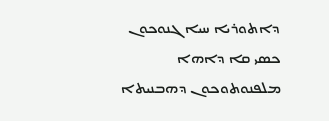ܕܐܬܘܪܝܐ ܚܝܐ ܓܢܘܟܘܢ ܟܣܝ ܩܐ ܕܐܗܐ ܡܠܦܢܘܬܘܟܘܢ ܕܗܒܢܝܬܐ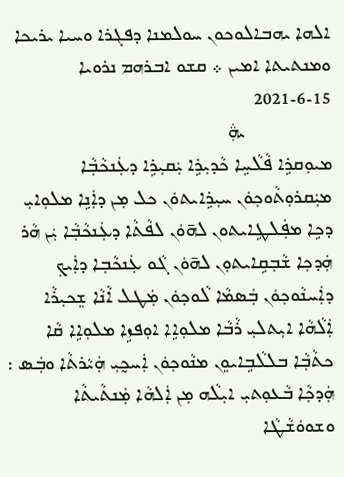ܐܠܗܐ ܝܗܒܐܠܘܟܘܢ ܚܘܠܡܢܐ ܕܦܓܪܐ ܘܚܝܐ ܝܪܝܟܐ ܘܡܢܬܝܬܐ ܐܡܝܢ ܀ ܩܫܘ ܐܒܪܗܡ ܢܪܘܝܐ 15-6-2021
                 ܞ
ܡܝܘܼܩܪܹܐ ܦܵܠܵܚܹܐ ܟܵܕܝܼܪܹܐ ܝܲܩܝܼܪܹܐ ܕܥܲܢܟܵܒܼܵܐ ܡܝܲܩܪܘܼܬܵܘܟܼܘܿܢ ܚܝܼܪܹܐܝܬܘܿܢ ܟܠ ܡܼܢ ܕܐܲܢܹܐ ܡܠܘܼܐܝܼ ܕܟܹܐ ܡܦܲܠܛܹܐܝܬܘܢ ܠܗ̄ܘܿܢ ܠܦܵܬܵܐ ܕܥܲܢܟܵܒܼܵܐ ܝܲܢ ܗܵܪ ܗܲܕܟܼܐ ܫܵܒܼܩܹܐܝܬܘܼܢ ܠܗ̄ܘܿܢ ܓܵܘ ܥܲܢܟܵܒܼܐ ܕܐܲܝܟܼ ܕܐܲܚܢܵܘܟܼܘܿܢ ܒܲܤܡܵܐ ܠܵܘܟܼܘܿܢ ܡܲܛܠ ܐܵܢܵܐ ܫܸܟܝܼܪܵܐ ܐܲܠܵܗܵܐ ܐܝܼܬܠܝܼ ܪܵܒܵܐ ܡܠܘܼܐܹܐ ܐܘܼܦܙܹܐ ܡܠܘܼܐܹܐ ܩܵܐ ܟܬܵܒܼܵܐ ܒܠܠܵܒܹܐܝܘܸܢ ܡܢܵܘܟܼܘܿܢ ܐܲܚܟ̰ܝܼ ܗܲܝܵܪܬܵܐ ܘܒܲܤ : ܗܲܕܟܼܵܐ ܒܵܥܘܼܬܝܼ ܐܝܼܠܵܗ ܡܼܢ ܐܲܠܗܵܐ ܡܲܢܬܵܝܬܵܐ ܘܫܘܘܿܫܵܛܵܐ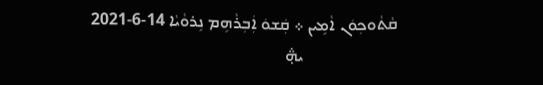ܩܵܬܵܘܟܼܘܿܢ ܐܵܡܹܝܢ ܀ ܩܲܫܘܿ ܐܲܒܼܪܵܗܹܡ ܢܹܪܘܵܝܵܐ 14-6-2021
                       ܞ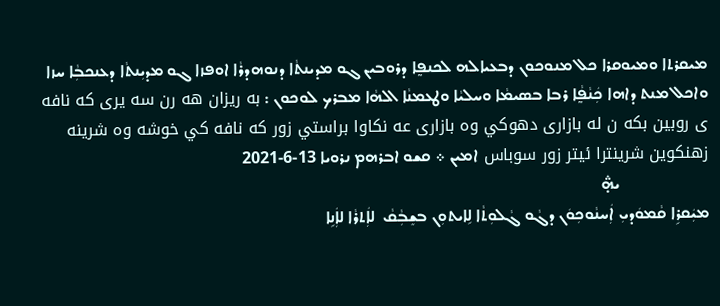ܡܝܩܪܬܐ ܘܡܝܘܩܪܐ ܟܠ ܡܢܘܟܘܢ ܕܒܥܝܐܠܗ ܠܟܢܦ̰ܐ ܕܪܘܒܝܢ ܓܘ ܡܕܝܢܬܵܐ ܕܢܘܗܕܪܵܐ ܐܘܦܙܐ ܓܘ ܡܕܝܼܢܬܵܐ ܕܥܢܟܒܼܵܐ ܚܙܐ ܘܐܟܠ ܡܢܬ ܕܐܗܐ ܟܲܢܵܦ̰ܵܐ ܪܒܐ ܒܤܝܡܵܐ ܘܚܠܝܵܐ ܘܛܥܡܢܵܐ ܐܠܗܵܐ ܡܒܪܟ ܠܘܟܘܢ : به ريزان هه رن سه يرى كه نافه ى روبين بكه ن له بازارى دهوكي وه بازارى عه نكاوا براستي زور كه نافه كي خوشه وه شرينه زهنكوين شرينترا ئيتر زور سوباس ܐܡܝܢ ܀ ܩܫܘ ܐܒܪܗܡ ܢܪܘܝܐ 13-6-2021
                      ܞ
ܡܝܲܩܪܹܐ ܩܵܡܘܿܕܝܼ ܐܲܚܢܵܘܟܼܘܿܢ ܕܓܵܘ ܓܵܠܘܼܬܵܐ ܠܹܐܝܬܘܼܢ ܒܫܸܒܼܵܩܵ  ܠܐܲܬܪܵܐ ܠܐܲܢܹܐ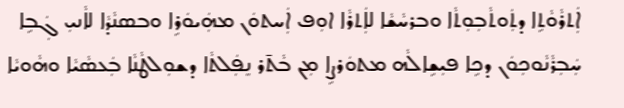ܐܲܬܪܵܘܵܬܹܐ ܕܬܲܘܬܵܒܼܘܼܬܵܐ ܘܒܪܚܵܫܵܐ ܠܐܲܬܪܵܐ ܐܘܼܦ ܐܲܚܬܘܿܢ ܡܗܲܝܘܿܪܹܐ ܘܒܤܢܵܕܵܐ ܠܐܵܢܝܼ ܓܲܒܹܐ ܚܲܒܼܪܵܢܵܘܟܼܘܿܢ ܕܟܹܐ ܦܝܼܫܹܐܠܵܗ ܡܬܘܿܪܨܹܐ ܡܼܢ ܒܵܬ̄ܪ ܢܸܦܲܠܬܵܐ ܕܫܘܼܠܛܵܢܵܐ ܒܲܥܤܵܝܵܐ ܘܗܵܘܝܵܐ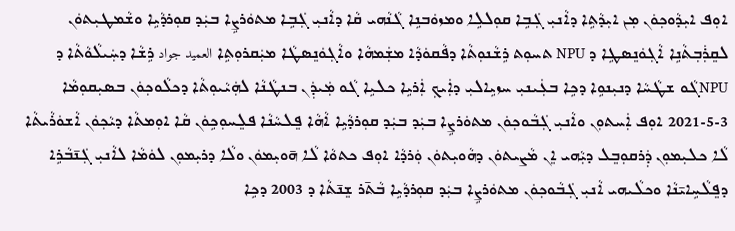ܐܘܼܦ ܐܝܼܕܵܘܟܼܘܿܢ ܡܼܢ ܐܝܼܕܵܬܹܐ ܕܐܵܢܝܼ ܓܲܒܹܐ ܩܘܼܠܠܹܐ ܘܡܙܘܿܒܢܹܐ ܓܵܢܵܗܝ ܩܵܐ ܕܐܵܢܝܼ ܓܲܒܹܐ ܡܬܘܿܪܨܹܐ ܒܝܲܕ ܩܘܼܪܕܵܝܹܐ ܘܫܵܡܛܝܼܬܘܿܢ ܠܩܸܪܲܒܼܬܵܢܹܐ ܐܵܓܼܘܿܢܸܤܛܹܐ ܕ NPU ܬܚܘܼܬ ܪܹܫܵܢܘܼܬܵܐ ܕܦܵܩܘܿܕܵܐ ܡܫܲܡܗܵܐ ܘܐܵܓܼܘܿܢܸܤܛܵܐ ܡܝܲܩܪܘܼܬܹܐ العميد جواد ܪܹܫܵܐ ܕܚܲܝܠܵܘܵܬܵܐ ܕ  NPUܓܵܘ ܫܛܵܚܵܐ ܕܢܝܼܢܘܹܐ ܕܟܹܐ ܒܥܲܝܢܝܼ ܚܙܝܹܐܠܝܼ ܕܐܲܝܟܼ ܐܲܪܝܹܐ ܟܠܝܹܐ ܓܵܘ ܡܲܝܕܲܢ ܒܢܛܵܢܵܐ ܠܗܲܝܵܝܘܼܬܵܐ ܕܟܠܵܘܟܼܘܿܢ ܒܤܝܼܩܘܼܡܵܐ 3-5-2021 ܐܘܼܦ ܐܲܚܬܘܼܢ ܘܐܵܢܝܼ ܓܲܒܵܘܟܼܘܿܢ ܡܬܘܿܪܨܹܐ ܒܝܲܕ ܒܝܲܕ ܩܘܼܪܕܵܝܹܐ ܐܵܗܵܐ ܦܸܠܚܵܢܵܐ ܦܠܸܚܘܼܟܹܘܿܢ ܩܵܐ ܐܘܼܡܬܵܐ ܕܝܵܟܼܘܿܢ ܐܵܫܘܿܪܵܝܬܵܐ ܠܵܐ ܟܠܝܼܡܘܼܢ ܕܲܪܩܘܼܒܸܠ ܕܝܼܵܗܝ ܐܸܢ ܡܵܨܝܬܘܿܢ ܕܗܵܘܝܼܬܘܿܢ ܘܲܪܕܵܐ ܐܘܼܦ ܟܬܘܵܐ ܠܵܐ ܗ̄ܘܝܼܡܘܿܢ ܘܠܵܐ ܕܪܝܼܡܘܼܢ ܠܘܿܡܵܐ ܠܐܵܢܝܼ ܓܲܢ̄ܒܵܪܹܐ ܕܦܸܠܵܚܹܐܝ̄ܢܵܐ ܘܟܠܵܝܗܝ ܐܵܢܝܼ ܓܲܒܵܘܟܼܘܿܢ ܡܬܘܿܪܨܹܐ ܒܝܲܕ ܩܘܼܪܕܵܝܹܐ ܒܵܬ̄ܪ ܫܸܢ̄ܬܵܐ ܕ 2003 ܕܟܹܐ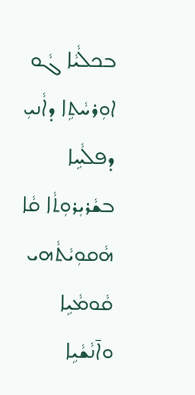ܒܟܠܵܝܵܐ ܓܵܘ ܐܘܼܪܚܵܬܹܐ ܕܐܵܢܝܼ ܕܦܠܵܚܹܐ ܒܫܵܪܝܼܪܘܼܬܵܐ ܩܵܐ ܗܵܩܘܼܝܵܬܵܗܝ ܩܵܘܡܵܝܹܐ ܘܐ̄ܢܵܫܵܝܹܐ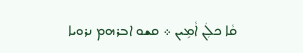ܩܵܐ ܟܠܲܢ ܐܵܡܹܝܢ ܀ ܩܫܘ ܐܒܪܗܡ ܢܪܘܝܐ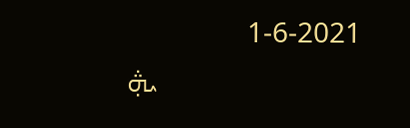1-6-2021
                            ܞ